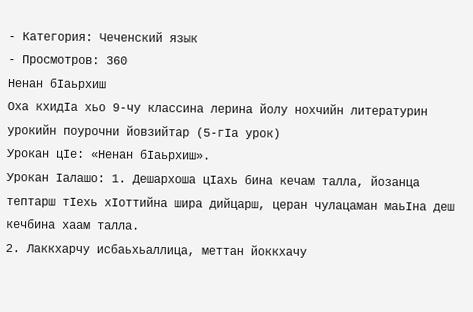- Категория: Чеченский язык
- Просмотров: 360
Ненан бIаьрхиш
Оха кхидIа хьо 9-чу классина лерина йолу нохчийн литературин урокийн поурочни йовзийтар (5-гIа урок)
Урокан цIе: «Ненан бIаьрхиш».
Урокан Iалашо: 1. Дешархоша цIахь бина кечам талла, йозанца тептарш тIехь хIоттийна шира дийцарш, церан чулацаман маьIна деш кечбина хаам талла.
2. Лаккхарчу исбаьхьаллица, меттан йоккхачу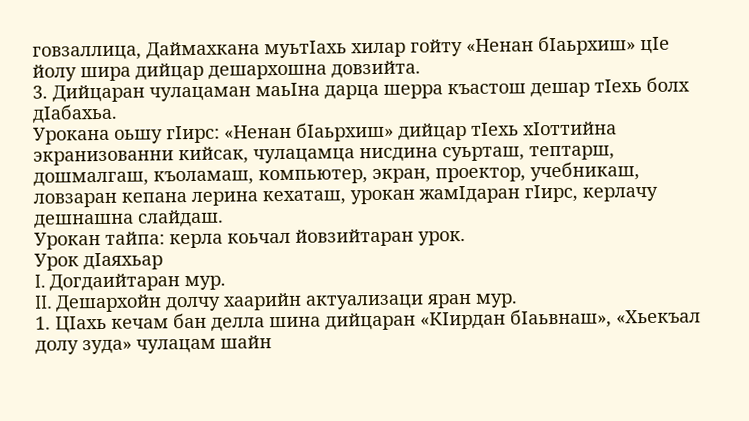говзаллица, Даймахкана муьтIахь хилар гойту «Ненан бIаьрхиш» цIе йолу шира дийцар дешархошна довзийта.
3. Дийцаран чулацаман маьIна дарца шерра къастош дешар тIехь болх дIабахьа.
Урокана оьшу гIирс: «Ненан бIаьрхиш» дийцар тIехь хIоттийна экранизованни кийсак, чулацамца нисдина суьрташ, тептарш, дошмалгаш, къоламаш, компьютер, экран, проектор, учебникаш, ловзаран кепана лерина кехаташ, урокан жамIдаран гIирс, керлачу дешнашна слайдаш.
Урокан тайпа: керла коьчал йовзийтаран урок.
Урок дIаяхьар
I. Догдаийтаран мур.
II. Дешархойн долчу хаарийн актуализаци яран мур.
1. ЦIахь кечам бан делла шина дийцаран «КIирдан бIаьвнаш», «Хьекъал долу зуда» чулацам шайн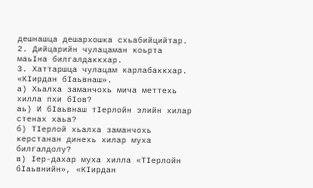дешнашца дешархошка схьабийцийтар.
2. Дийцарийн чулацаман коьрта маьIна билгалдаккхар.
3. Хаттаршца чулацам карлабаккхар. «КIирдан бIаьвнаш».
а) Хьалха заманчохь мича меттехь хилла пхи бIов?
аь) И бIаьвнаш тIерлойн элийн хилар стенах хаьа?
б) ТIерлой хьалха заманчохь керстанан динехь хилар муха билгалдолу?
в) Iер-дахар муха хилла «ТIерлойн бIаьвнийн», «КIирдан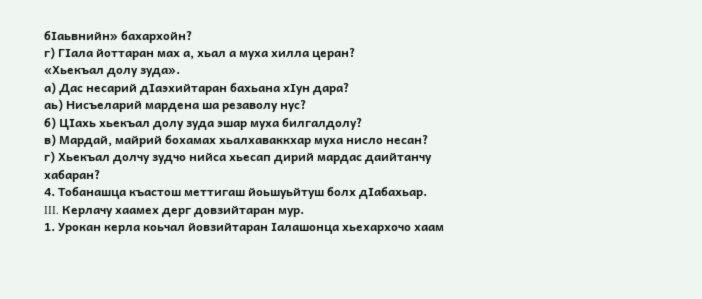бIаьвнийн» бахархойн?
г) ГIала йоттаран мах а, хьал а муха хилла церан?
«Хьекъал долу зуда».
а) Дас несарий дIаэхийтаран бахьана хIун дара?
аь) Нисъеларий мардена ша резаволу нус?
б) ЦIахь хьекъал долу зуда эшар муха билгалдолу?
в) Мардай, майрий бохамах хьалхаваккхар муха нисло несан?
г) Хьекъал долчу зудчо нийса хьесап дирий мардас даийтанчу хабаран?
4. Тобанашца къастош меттигаш йоьшуьйтуш болх дIабахьар.
III. Керлачу хаамех дерг довзийтаран мур.
1. Урокан керла коьчал йовзийтаран Iалашонца хьехархочо хаам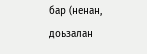бар (ненан, доьзалан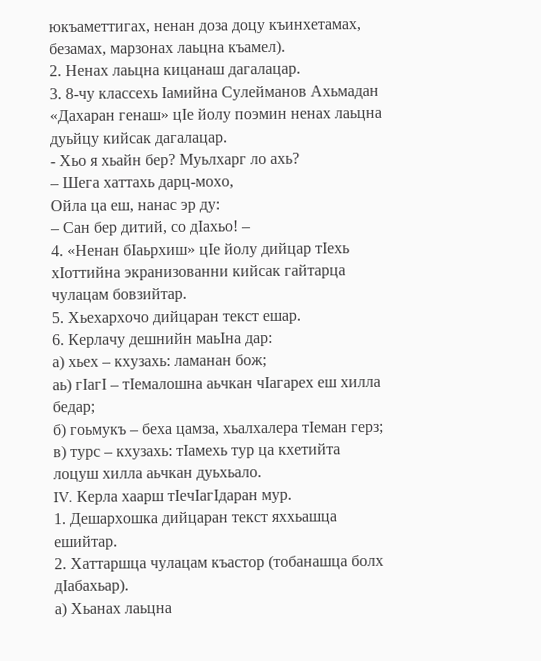юкъаметтигах, ненан доза доцу къинхетамах, безамах, марзонах лаьцна къамел).
2. Ненах лаьцна кицанаш дагалацар.
3. 8-чу классехь Iамийна Сулейманов Ахьмадан «Дахаран генаш» цIе йолу поэмин ненах лаьцна дуьйцу кийсак дагалацар.
- Хьо я хьайн бер? Муьлхарг ло ахь?
– Шега хаттахь дарц-мохо,
Ойла ца еш, нанас эр ду:
– Сан бер дитий, со дIахьо! –
4. «Ненан бIаьрхиш» цIе йолу дийцар тIехь хIоттийна экранизованни кийсак гайтарца чулацам бовзийтар.
5. Хьехархочо дийцаран текст ешар.
6. Керлачу дешнийн маьIна дар:
а) хьех – кхузахь: ламанан бож;
аь) гIагI – тIемалошна аьчкан чIагарех еш хилла бедар;
б) гоьмукъ – беха цамза, хьалхалера тIеман герз;
в) турс – кхузахь: тIамехь тур ца кхетийта лоцуш хилла аьчкан дуьхьало.
IV. Керла хаарш тIечIагIдаран мур.
1. Дешархошка дийцаран текст яххьашца ешийтар.
2. Хаттаршца чулацам къастор (тобанашца болх дIабахьар).
а) Хьанах лаьцна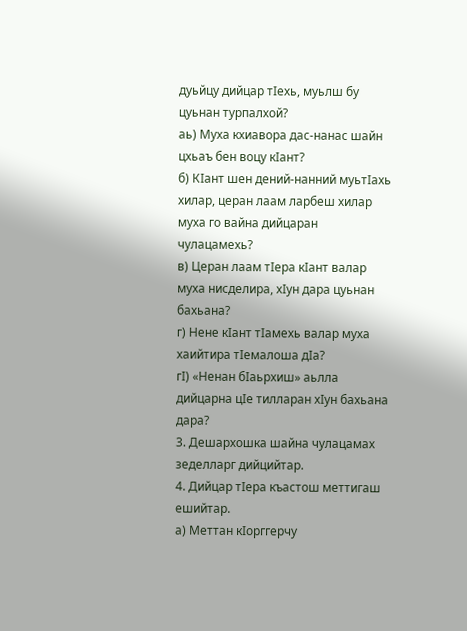дуьйцу дийцар тIехь, муьлш бу цуьнан турпалхой?
аь) Муха кхиавора дас-нанас шайн цхьаъ бен воцу кIант?
б) КIант шен дений-нанний муьтIахь хилар, церан лаам ларбеш хилар муха го вайна дийцаран чулацамехь?
в) Церан лаам тIера кIант валар муха нисделира, хIун дара цуьнан бахьана?
г) Нене кIант тIамехь валар муха хаийтира тIемалоша дIа?
гI) «Ненан бIаьрхиш» аьлла дийцарна цIе тилларан хIун бахьана дара?
3. Дешархошка шайна чулацамах зеделларг дийцийтар.
4. Дийцар тIера къастош меттигаш ешийтар.
а) Меттан кIорггерчу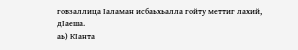говзаллица Iаламан исбаьхьалла гойту меттиг лахий, дIаеша.
аь) КIанта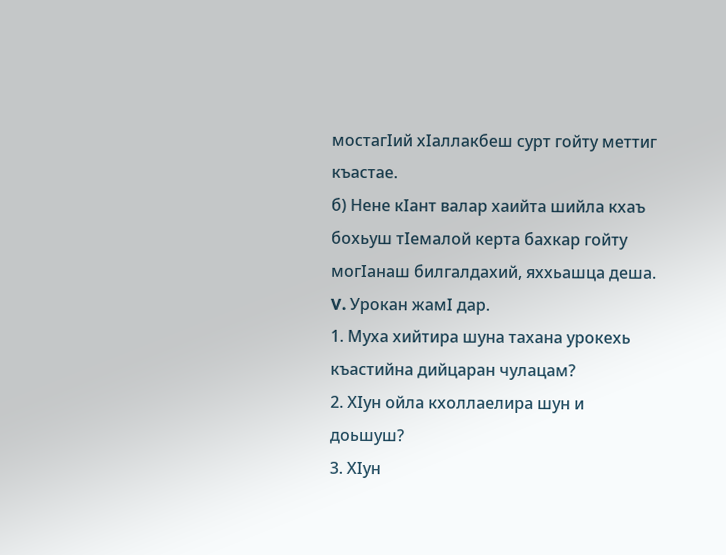мостагIий хIаллакбеш сурт гойту меттиг къастае.
б) Нене кIант валар хаийта шийла кхаъ бохьуш тIемалой керта бахкар гойту могIанаш билгалдахий, яххьашца деша.
V. Урокан жамI дар.
1. Муха хийтира шуна тахана урокехь къастийна дийцаран чулацам?
2. ХIун ойла кхоллаелира шун и доьшуш?
3. ХIун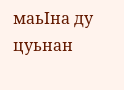маьIна ду цуьнан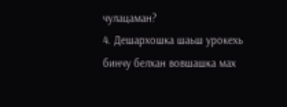чулацаман?
4. Дешархошка шаьш урокехь бинчу белхан вовшашка мах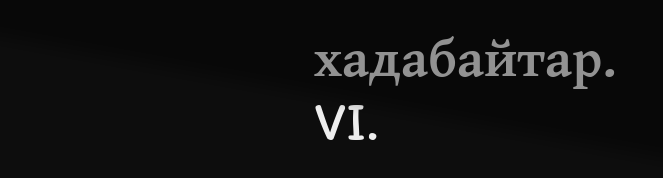хадабайтар.
VI.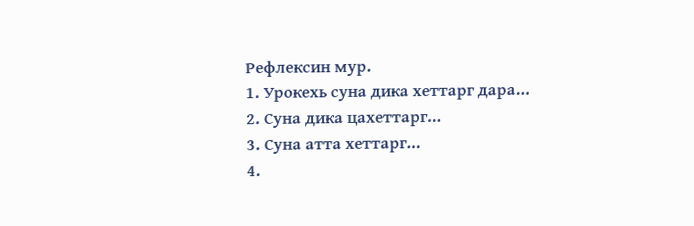Рефлексин мур.
1. Урокехь суна дика хеттарг дара…
2. Суна дика цахеттарг…
3. Суна атта хеттарг…
4.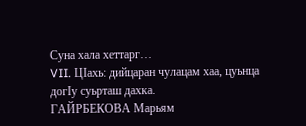Суна хала хеттарг…
VII. ЦIахь: дийцаран чулацам хаа, цуьнца догIу суьрташ дахка.
ГАЙРБЕКОВА Марьям